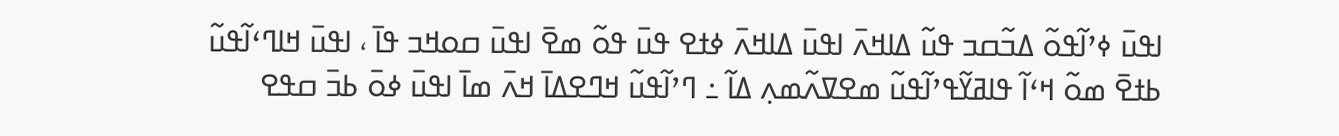ߊߟߎ߫ ߦߴߊ߬ߟߋ߬ ߡߏ߬ߛߏ ߟߎ߬ ߡߊߞߍ߫ ߊߟߎ߫ ߡߊߞߍ߫ ߦߙߐ ߟߎ߫ ߟߋ߬ ߘߐ߫ ߊߟߎ߫ ߛߋߞߏ ߟߊ߫ ، ߊߟߎ߫ ߞߊߣߵߊ߬ߟߎ߬ ߕߙߐ߫ ߘߋ߬ ߞߵߊ߬ ߟߊߥߌ߬ߟߴߊ߬ߟߎ߬ ߘߐߜߍ߬ߘߍ߲ ߡߊ߬ ߸ ߣߴߊ߬ߟߎ߬ ߞߣߐߡߊ߫ ߞߍ߫ ߘߊ߫ ߊߟߎ߫ ߦߋ߫ ߕߏ߫ ߛߟߐ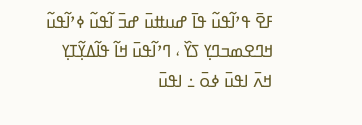ߓߐ߫ ߟߴߊ߬ߟߎ߬ ߟߊ߫ ߝߎߚߎ߫ ߝߏ߫ ߊ߬ߟߎ߬ ߦߴߊ߬ߟߎ߬ ߞߣߐߘߏߣߌ߲ ߖߌ߰ ، ߣߴߊ߬ߟߎ߫ ߞߊ߬ ߟߊ߬ߡߌ߲߬ߠߌ߲ ߞߍ߫ ߊߟߎ߫ ߦߋ߫ ߸ ߊߟߎ߫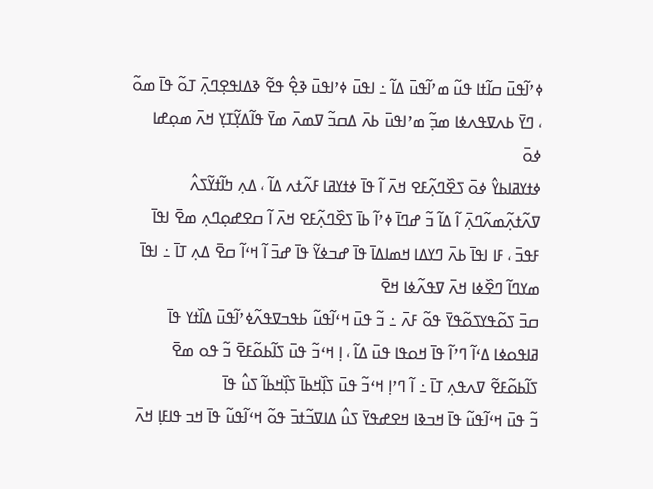ߦߴߊ߬ߟߎ߫ ߛߊ߬ߙߊ ߟߎ߬ ߘߴߊ߬ߟߎ߫ ߡߊ߬ ߸ ߊߟߎ߫ ߦߴߊߟߎ߫ ߢߐ߲߮ ߟߐ߬ ߢߡߊߟߐ߲ߣߍ߲߫ ߠߋ߬ ߟߊ߫ ߘߋ߬ ، ߣߌ߫ ߕߍߜߟߍߦߊ ߘߏ߲߬ ߘߴߊߟߎ߫ ߕߍ߫ ߡߛߏ߬ ߜߘߍ߫ ߘߌ߫ ߟߊ߬ߡߌ߲߬ߠߌ߲ ߞߍ߫ ߘߋ߲ߝߊ ߦߋ߫
ߦߙߌߥߊߕߌ߮ ߦߋ߫ ߖߐ߰ߣߍ߲߬ߓߐ ߞߍ߫ ߊ߬ ߟߊ߫ ߦߙߌߥߊ ߓߍ߬ߙߍ ߡߊ߬ ، ߡߍ߲ ߤߊ߬ߙߌ߬ߖߍ߮ ߜߍ߬ߙߍ߲߬ߘߍ߬ߣߍ߲߫ ߊ߬ ߡߊ߬ ߏ߬ ߝߣߊ߫ ߦߴߊ߬ ߕߊ߫ ߖߐ߰ߣߍ߲߬ߓߐ ߞߍ߫ ߊ߬ ߛߐߝߋ߲ߣߍ߲ ߘߐ߫ ߊߟߊ߫ ߓߟߏ߫ ، ߓߊ ߊߟߊ߫ ߕߍ߫ ߣߌߡߊ ߞߘߊߡߊ߫ ߟߊ߫ ߝߏߦߌ߬ ߟߊ߫ ߝߏ߫ ߊ߬ ߞߵߊ߬ ߛߐ߫ ߡߍ߲ ߠߊ߫ ߸ ߊߟߊ߫ ߘߌߣߊ߬ ߣߐ߰ߦߊ ߞߍ߫ ߜߟߍ߬ߦߊ ߞߐ߫
ߛߏ߫ ߖߋ߬ߟߌߖߋ߬ߟߌ߫ ߟߋ߬ ߓߍ߫ ߸ ߏ߬ ߟߎ߫ ߞߵߊ߬ߟߎ߬ ߕߟߏߜߟߍ߬ߦߴߊ߬ߟߎ߫ ߡߊ߰ߙߌ ߟߊ߫ ߥߊߟߋߦߊ ߡߵߊ߬ ߣߴߊ߬ ߟߊ߫ ߞߋߟߊ ߟߎ߫ ߡߊ߬ ، ߊ߲ ߞߵߏ߬ ߟߎ߫ ߖߊ߬ߕߋ߬ߓߐ߫ ߏ߬ ߟߋ ߘߐ߫ ߖߊ߬ߕߋ߬ߓߐ߬ ߜߍߟߍ߲ ߠߊ߫ ߸ ߊ߬ ߣߴߊ߲ ߞߵߏ߬ ߟߎ߫ ߖߊ߲߰ߞߕߊ߫ ߖߊ߲߰ߞߕߊ߬ ߖߎ߮ ߟߊ߫
ߏ߬ ߟߎ߫ ߞߵߊ߬ߟߎ߬ ߟߊ߫ ߞߏߢߊ ߞߐߝߟߌ߫ ߖߎ߮ ߡߊߜߏ߬ߙߏ߫ ߟߋ߬ ߞߵߊ߬ߟߎ߬ ߟߊ߫ ߞߏ ߟߊߓߊ߲ ߞߍ߫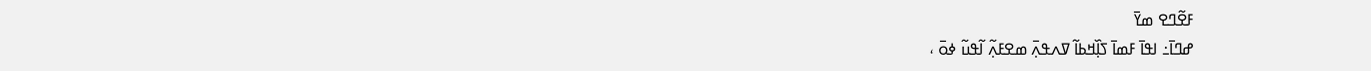ߓߐ߬ߣߐ ߘߌ߫
ߝߣߊ߫߸ ߊߟߊ߫ ߓߘߊ߫ ߖߊ߲߰ߞߕߊ߬ ߜߍߟߍ߲߫ ߘߐߓߍ߲߬ ߊ߬ߟߎ߬ ߦߋ߫ ،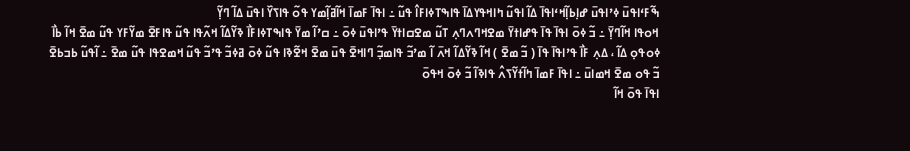ߒ߬ߓߵߊߟߎ߫ ߦߴߊߟߎ߫ ߝߊ߲ߕߊ߲߬ߞߵߊߟߊ߫ ߡߊ߬ ߊߟߎ߬ ߤߊߞߟߌߡߊ߫ ߟߊߒߠߦߊߓߊ߮ ߟߎ߬ ߸ ߊߟߊ߫ ߓߘߊ߫ ߞߊ߬ߥߊ߲߬ߘߌ ߟߋ߬ ߟߊߖߌ߰ ߊߟߎ߫ ߡߊ߬ ߣߌ߲߬
ߞߋߟߊ ߞߊ߬ߣߌ߲߫ ߸ ߏ߬ ߦߋ߫ ߊߟߊ߫ ߟߊ߫ ߟߝߊߙߌ߫ ߘߐߞߣߍߣߍ߲ ߠߎ߬ ߘߐߛߊߙߌ߫ ߟߴߊߟߎ߫ ߦߋ߫ ߸ ߛߴߊ߬ ߘߌ߫ ߟߊߒߠߦߊߓߊ߯ ߢߌ߬ߡߊ߬ ߞߍ߬ߟߊ ߟߎ߬ ߟߊߓߐ߫ ߘߌ߬ߓߌ ߟߎ߬ ߘߐ߫ ߞߊ߬ ߕߊ߯ ߦߋߟߋ߲ ߡߊ߬ ، ߡߍ߲ ߓߊ߯ ߟߴߊߟߊ߫ ߟߊ߫ ( ߏ߬ ߘߐ߫ ) ߞߊ߬ ߢߌ߬ߡߊ߬ ߞߍ߫ ߊ߬ ߘߴߏ߬ ߟߊߘߏ߲߬ ߣߊߞߐ߫ ߟߎ߫ ߘߐ߫ ߞߐ߬ߢߊ ߟߎ߬ ߦߋ߫ ߥߦߏ߬ ߟߴߏ߬ ߟߎ߬ ߞߘߐߟߊ ߟߎ߬ ߘߐ߫ ߸ ߊ߬ߟߎ߬ ߕߏߕߐ߫ ߏ߬ ߟߋ ߘߐ߫ ߞߘߊߎ߫ ߸ ߊߟߊ߫ ߓߘߊ߫ ߤߊ߬ߙߌ߬ߖߍ߮ ߟߊߢߊ߬ ߏ߬ ߦߋ߫ ߞߟߋ߫
ߊߟߊ߫ ߟߋ߫ ߞߊ߬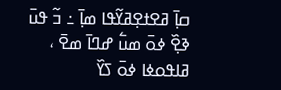ߛߊ߲߫ ߥߐߙߐ߲ߥߌ߬ߟߊ ߘߊ߲߫ ߸ ߏ߬ ߟߎ߫ ߢߐ߲߰ ߦߋ߫ ߘߎ߱ ߝߣߊ߫ ߘߐ߫ ، ߥߊߟߋߦߊ ߦߋ߫ ߖߌ߰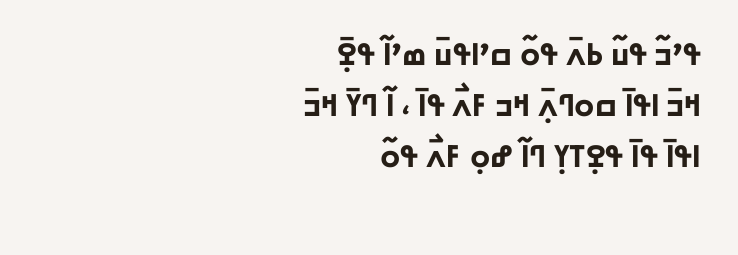ߟߴߏ߬ ߟߎ߬ ߕߍ߫ ߟߋ߬ ߛߴߊߟߎ߫ ߘߴߊ߬ ߟߐ߲߫ ߞߏ߫ ߊߟߊ߫ ߛߋߣߍ߲߫ ߞߏ ߓߍ߯ ߟߊ߫ ، ߊ߬ ߣߌ߫ ߞߏ߫ ߊߟߊ߫ ߟߊ߫ ߟߐ߲ߠߌ߲ ߣߊ߬ ߝߋ߲ ߓߍ߯ ߟߋ߬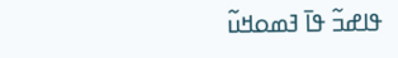ߟߊߝߏ߬ ߟߊ߫ ߔߘߋߞߎ߬